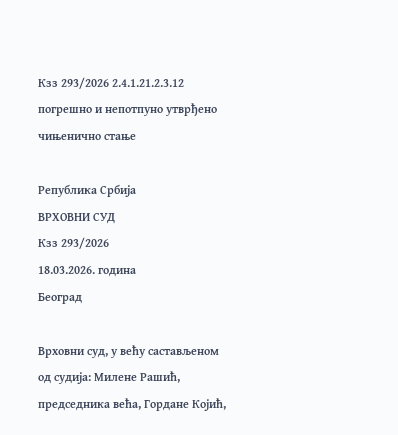Кзз 293/2026 2.4.1.21.2.3.12 погрешно и непотпуно утврђено чињенично стање

Република Србија
ВРХОВНИ СУД
Кзз 293/2026
18.03.2026. година
Београд

Врховни суд, у већу састављеном од судија: Милене Рашић, председника већа, Гордане Којић,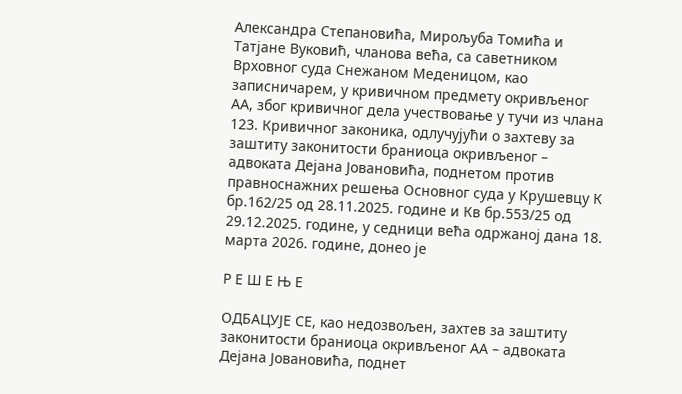Александра Степановића, Мирољуба Томића и Татјане Вуковић, чланова већа, са саветником Врховног суда Снежаном Меденицом, као записничарем, у кривичном предмету окривљеног АА, због кривичног дела учествовање у тучи из члана 123. Кривичног законика, одлучујући о захтеву за заштиту законитости браниоца окривљеног – адвоката Дејанa Јовановића, поднетом против правноснажних решења Основног суда у Крушевцу К бр.162/25 од 28.11.2025. године и Кв бр.553/25 од 29.12.2025. године, у седници већа одржаној дана 18. марта 2026. године, донео је

Р Е Ш Е Њ Е

ОДБАЦУЈЕ СЕ, као недозвољен, захтев за заштиту законитости браниоца окривљеног АА – адвоката Дејанa Јовановића, поднет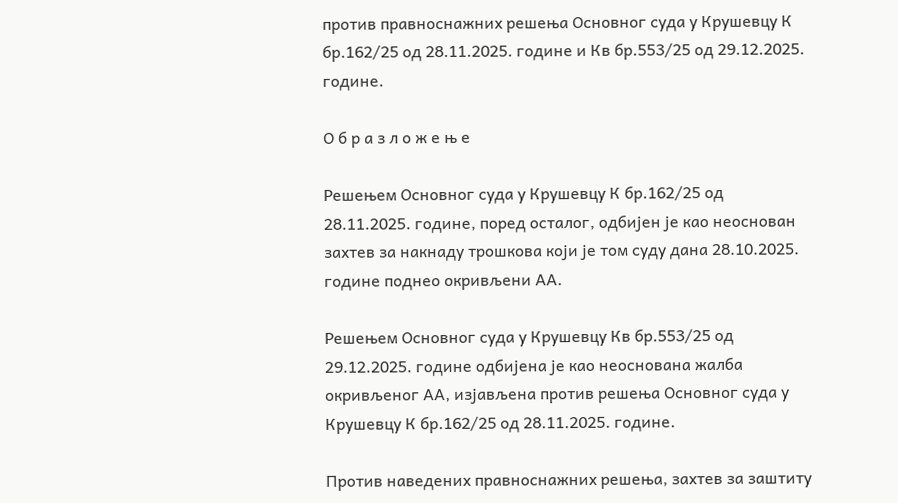против правноснажних решења Основног суда у Крушевцу К бр.162/25 од 28.11.2025. године и Кв бр.553/25 од 29.12.2025. године.

О б р а з л о ж е њ е

Решењем Основног суда у Крушевцу К бр.162/25 од 28.11.2025. године, поред осталог, одбијен је као неоснован захтев за накнаду трошкова који је том суду дана 28.10.2025. године поднео окривљени АА.

Решењем Основног суда у Крушевцу Кв бр.553/25 од 29.12.2025. године одбијена је као неоснована жалба окривљеног АА, изјављена против решења Основног суда у Крушевцу К бр.162/25 од 28.11.2025. године.

Против наведених правноснажних решења, захтев за заштиту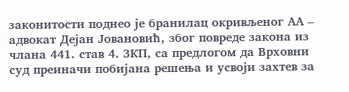законитости поднео је бранилац окривљеног АА – адвокат Дејан Јовановић, због повреде закона из члана 441. став 4. ЗКП, са предлогом да Врховни суд преиначи побијана решења и усвоји захтев за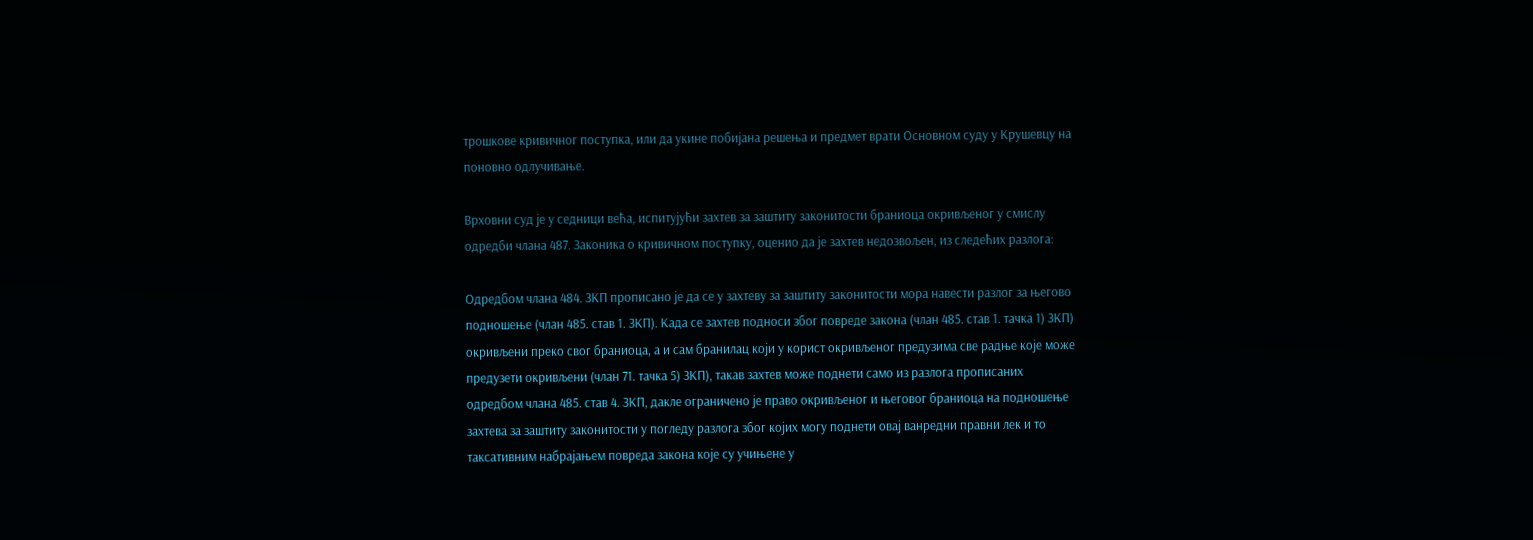трошкове кривичног поступка, или да укине побијана решења и предмет врати Основном суду у Крушевцу на поновно одлучивање.

Врховни суд је у седници већа, испитујући захтев за заштиту законитости браниоца окривљеног у смислу одредби члана 487. Законика о кривичном поступку, оценио да је захтев недозвољен, из следећих разлога:

Одредбом члана 484. ЗКП прописано је да се у захтеву за заштиту законитости мора навести разлог за његово подношење (члан 485. став 1. ЗКП). Када се захтев подноси због повреде закона (члан 485. став 1. тачка 1) ЗКП) окривљени преко свог браниоца, а и сам бранилац који у корист окривљеног предузима све радње које може предузети окривљени (члан 71. тачка 5) ЗКП), такав захтев може поднети само из разлога прописаних одредбом члана 485. став 4. ЗКП, дакле ограничено је право окривљеног и његовог браниоца на подношење захтева за заштиту законитости у погледу разлога због којих могу поднети овај ванредни правни лек и то таксативним набрајањем повреда закона које су учињене у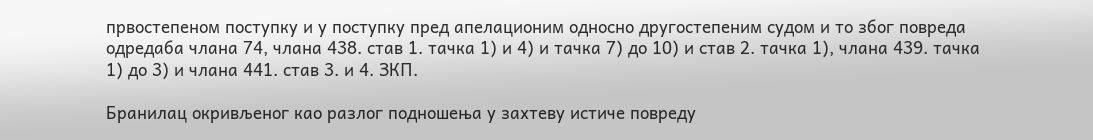првостепеном поступку и у поступку пред апелационим односно другостепеним судом и то због повреда одредаба члана 74, члана 438. став 1. тачка 1) и 4) и тачка 7) до 10) и став 2. тачка 1), члана 439. тачка 1) до 3) и члана 441. став 3. и 4. ЗКП.

Бранилац окривљеног као разлог подношења у захтеву истиче повреду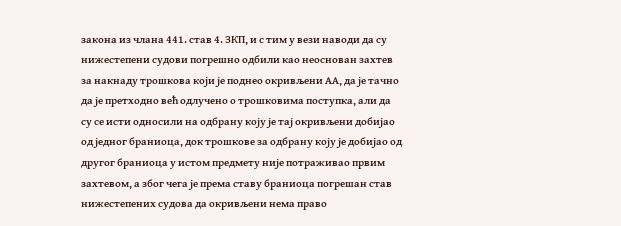закона из члана 441. став 4. ЗКП, и с тим у вези наводи да су нижестепени судови погрешно одбили као неоснован захтев за накнаду трошкова који је поднео окривљени АА, да је тачно да је претходно већ одлучено о трошковима поступка, али да су се исти односили на одбрану коју је тај окривљени добијао од једног браниоца, док трошкове за одбрану коју је добијао од другог браниоца у истом предмету није потраживао првим захтевом, а због чега је према ставу браниоца погрешан став нижестепених судова да окривљени нема право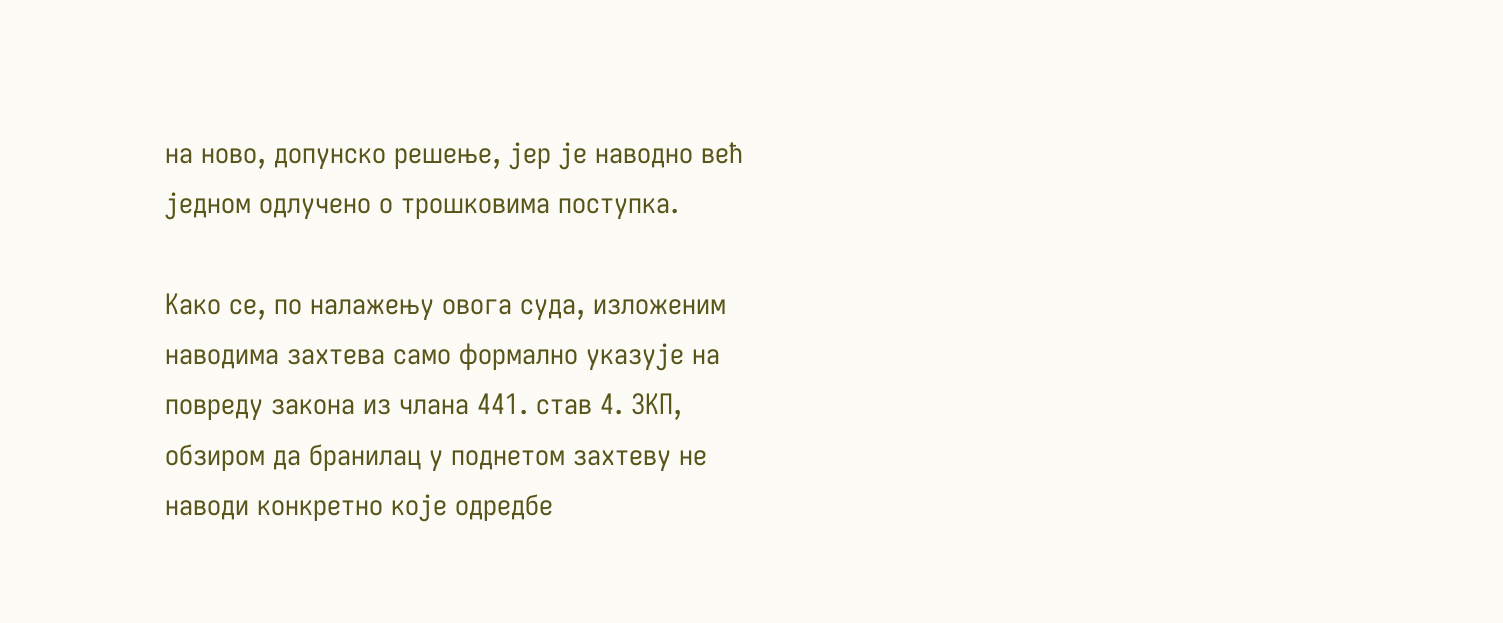на ново, допунско решење, јер је наводно већ једном одлучено о трошковима поступка.

Како се, по налажењу овога суда, изложеним наводима захтева само формално указује на повреду закона из члана 441. став 4. ЗКП, обзиром да бранилац у поднетом захтеву не наводи конкретно које одредбе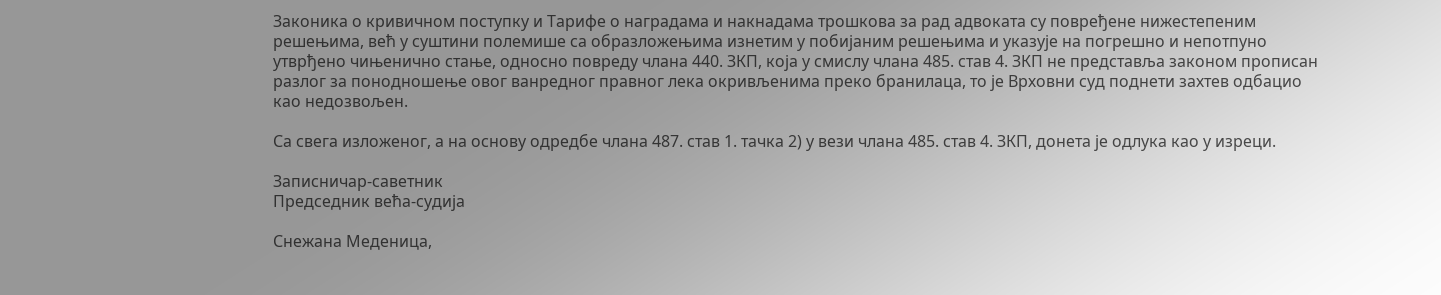Законика о кривичном поступку и Тарифе о наградама и накнадама трошкова за рад адвоката су повређене нижестепеним решењима, већ у суштини полемише са образложењима изнетим у побијаним решењима и указује на погрешно и непотпуно утврђено чињенично стање, односно повреду члана 440. ЗКП, која у смислу члана 485. став 4. ЗКП не представља законом прописан разлог за понодношење овог ванредног правног лека окривљенима преко бранилаца, то је Врховни суд поднети захтев одбацио као недозвољен.

Са свега изложеног, а на основу одредбе члана 487. став 1. тачка 2) у вези члана 485. став 4. ЗКП, донета је одлука као у изреци.

Записничар-саветник                                                                                                                                                                                                                                                                                                                                                                                                 Председник већа-судија

Снежана Меденица,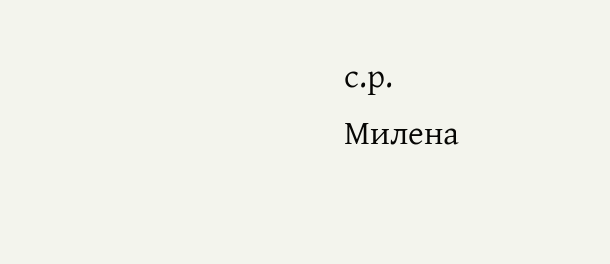с.р.                                                                                                                                                                                                                                                                                                                                                                                                       Милена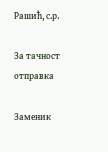Рашић, с.р.

За тачност отправка

Заменик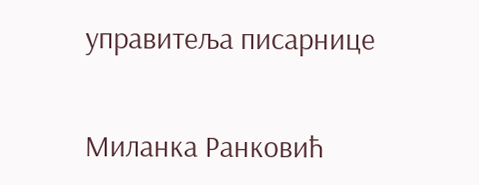управитеља писарнице

Миланка Ранковић